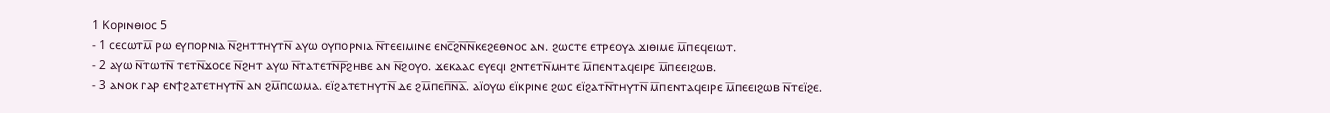1 Ⲕⲟⲣⲓⲛⲑⲓⲟⲥ 5
- 1 ⲥⲉⲥⲱⲧⲙ̅ ⲣⲱ ⲉⲩⲡⲟⲣⲛⲓⲁ ⲛ̅ϩⲏⲧⲧⲏⲩⲧⲛ̅ ⲁⲩⲱ ⲟⲩⲡⲟⲣⲛⲓⲁ ⲛ̅ⲧⲉⲉⲓⲙⲓⲛⲉ ⲉⲛⲥ̅ϩⲛ̅ⲛ̅ⲕⲉϩⲉⲑⲛⲟⲥ ⲁⲛ. ϩⲱⲥⲧⲉ ⲉⲧⲣⲉⲟⲩⲁ ϫⲓⲑⲓⲙⲉ ⲙ̅ⲡⲉϥⲉⲓⲱⲧ.
- 2 ⲁⲩⲱ ⲛ̅ⲧⲱⲧⲛ̅ ⲧⲉⲧⲛ̅ϫⲟⲥⲉ ⲛ̅ϩⲏⲧ ⲁⲩⲱ ⲛ̅ⲧⲁⲧⲉⲧⲛ̅ⲣ̅ϩⲏⲃⲉ ⲁⲛ ⲛ̅ϩⲟⲩⲟ. ϫⲉⲕⲁⲁⲥ ⲉⲩⲉϥⲓ ϩⲛⲧⲉⲧⲛ̅ⲙⲏⲧⲉ ⲙ̅ⲡⲉⲛⲧⲁϥⲉⲓⲣⲉ ⲙ̅ⲡⲉⲉⲓϩⲱⲃ.
- 3 ⲁⲛⲟⲕ ⲅⲁⲣ ⲉⲛϯϩⲁⲧⲉⲧⲏⲩⲧⲛ̅ ⲁⲛ ϩⲙ̅ⲡⲥⲱⲙⲁ. ⲉⲓ̈ϩⲁⲧⲉⲧⲏⲩⲧⲛ̅ ⲇⲉ ϩⲙ̅ⲡⲉⲡ̅ⲛ̅ⲁ̅. ⲁⲓ̈ⲟⲩⲱ ⲉⲓ̈ⲕⲣⲓⲛⲉ ϩⲱⲥ ⲉⲓ̈ϩⲁⲧⲛ̅ⲧⲏⲩⲧⲛ̅ ⲙ̅ⲡⲉⲛⲧⲁϥⲉⲓⲣⲉ ⲙ̅ⲡⲉⲉⲓϩⲱⲃ ⲛ̅ⲧⲉⲓ̈ϩⲉ.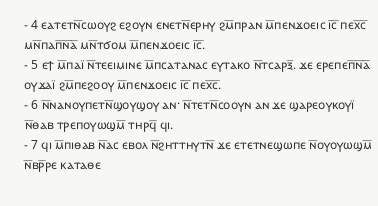- 4 ⲉⲁⲧⲉⲧⲛ̅ⲥⲱⲟⲩϩ ⲉϩⲟⲩⲛ ⲉⲛⲉⲧⲛ̅ⲉⲣⲏⲩ ϩⲙ̅ⲡⲣⲁⲛ ⲙ̅ⲡⲉⲛϫⲟⲉⲓⲥ ⲓ̅ⲥ̅ ⲡⲉⲭ̅ⲥ̅ ⲙⲛ̅ⲡⲁⲡ̅ⲛ̅ⲁ̅ ⲙⲛ̅ⲧϭⲟⲙ ⲙ̅ⲡⲉⲛϫⲟⲉⲓⲥ ⲓ̅ⲥ̅.
- 5 ⲉϯ ⲙ̅ⲡⲁⲓ̈ ⲛ̅ⲧⲉⲉⲓⲙⲓⲛⲉ ⲙ̅ⲡⲥⲁⲧⲁⲛⲁⲥ ⲉⲩⲧⲁⲕⲟ ⲛ̅ⲧⲥⲁⲣⲝ̅. ϫⲉ ⲉⲣⲉⲡⲉⲡ̅ⲛ̅ⲁ̅ ⲟⲩϫⲁⲓ̈ ϩⲙ̅ⲡⲉϩⲟⲟⲩ ⲙ̅ⲡⲉⲛϫⲟⲉⲓⲥ ⲓ̅ⲥ̅ ⲡⲉⲭ̅ⲥ̅.
- 6 ⲛ̅ⲛⲁⲛⲟⲩⲡⲉⲧⲛ̅ϣⲟⲩϣⲟⲩ ⲁⲛ· ⲛ̅ⲧⲉⲧⲛ̅ⲥⲟⲟⲩⲛ ⲁⲛ ϫⲉ ϣⲁⲣⲉⲟⲩⲕⲟⲩⲓ̈ ⲛ̅ⲑⲁⲃ ⲧⲣⲉⲡⲟⲩⲱϣⲙ̅ ⲧⲏⲣϥ̅ ϥⲓ.
- 7 ϥⲓ ⲙ̅ⲡⲓⲑⲁⲃ ⲛ̅ⲁⲥ ⲉⲃⲟⲗ ⲛ̅ϩⲏⲧⲧⲏⲩⲧⲛ̅ ϫⲉ ⲉⲧⲉⲧⲛⲉϣⲱⲡⲉ ⲛ̅ⲟⲩⲟⲩⲱϣⲙ̅ ⲛ̅ⲃⲣ̅ⲣⲉ ⲕⲁⲧⲁⲑⲉ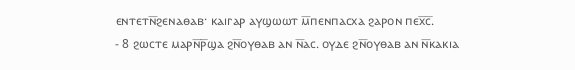ⲉⲛⲧⲉⲧⲛ̅ϩⲉⲛⲁⲑⲁⲃ· ⲕⲁⲓⲅⲁⲣ ⲁⲩϣⲱⲱⲧ ⲙ̅ⲡⲉⲛⲡⲁⲥⲭⲁ ϩⲁⲣⲟⲛ ⲡⲉⲭ̅ⲥ̅.
- 8 ϩⲱⲥⲧⲉ ⲙⲁⲣⲛ̅ⲣ̅ϣⲁ ϩⲛ̅ⲟⲩⲑⲁⲃ ⲁⲛ ⲛ̅ⲁⲥ. ⲟⲩⲇⲉ ϩⲛ̅ⲟⲩⲑⲁⲃ ⲁⲛ ⲛ̅ⲕⲁⲕⲓⲁ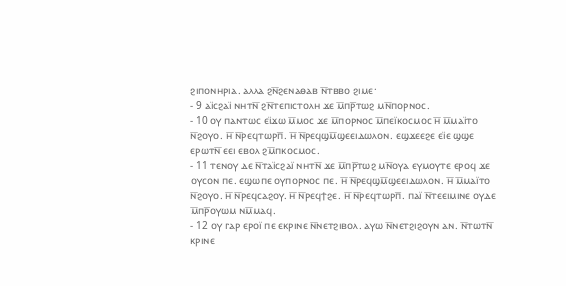ϩⲓⲡⲟⲛⲏⲣⲓⲁ. ⲁⲗⲗⲁ ϩⲛ̅ϩⲉⲛⲁⲑⲁⲃ ⲛ̅ⲧⲃⲃⲟ ϩⲓⲙⲉ·
- 9 ⲁⲓ̈ⲥϩⲁⲓ̈ ⲛⲏⲧⲛ̅ ϩⲛ̅ⲧⲉⲡⲓⲥⲧⲟⲗⲏ ϫⲉ ⲙ̅ⲡⲣ̅ⲧⲱϩ ⲙⲛ̅ⲡⲟⲣⲛⲟⲥ.
- 10 ⲟⲩ ⲡⲁⲛⲧⲱⲥ ⲉⲓ̈ϫⲱ ⲙ̅ⲙⲟⲥ ϫⲉ ⲙ̅ⲡⲟⲣⲛⲟⲥ ⲙ̅ⲡⲉⲓ̈ⲕⲟⲥⲙⲟⲥ ⲏ̅ ⲙ̅ⲙⲁⲓ̈ⲧⲟ ⲛ̅ϩⲟⲩⲟ. ⲏ̅ ⲛ̅ⲣⲉϥⲧⲱⲣⲡ̅. ⲏ̅ ⲛ̅ⲣⲉϥϣⲙ̅ϣⲉⲉⲓⲇⲱⲗⲟⲛ. ⲉϣϫⲉⲉϩⲉ ⲉⲓ̈ⲉ ϣϣⲉ ⲉⲣⲱⲧⲛ̅ ⲉⲉⲓ ⲉⲃⲟⲗ ϩⲙ̅ⲡⲕⲟⲥⲙⲟⲥ.
- 11 ⲧⲉⲛⲟⲩ ⲇⲉ ⲛ̅ⲧⲁⲓ̈ⲥϩⲁⲓ̈ ⲛⲏⲧⲛ̅ ϫⲉ ⲙ̅ⲡⲣ̅ⲧⲱϩ ⲙⲛ̅ⲟⲩⲁ ⲉⲩⲙⲟⲩⲧⲉ ⲉⲣⲟϥ ϫⲉ ⲟⲩⲥⲟⲛ ⲡⲉ. ⲉϣⲱⲡⲉ ⲟⲩⲡⲟⲣⲛⲟⲥ ⲡⲉ. ⲏ̅ ⲛ̅ⲣⲉϥϣⲙ̅ϣⲉⲉⲓⲇⲱⲗⲟⲛ. ⲏ̅ ⲙ̅ⲙⲁⲓ̈ⲧⲟ ⲛ̅ϩⲟⲩⲟ. ⲏ̅ ⲛ̅ⲣⲉϥⲥⲁϩⲟⲩ. ⲏ̅ ⲛ̅ⲣⲉϥϯϩⲉ. ⲏ̅ ⲛ̅ⲣⲉϥⲧⲱⲣⲡ̅. ⲡⲁⲓ̈ ⲛ̅ⲧⲉⲉⲓⲙⲓⲛⲉ ⲟⲩⲇⲉ ⲙ̅ⲡⲣ̅ⲟⲩⲱⲙ ⲛⲙ̅ⲙⲁϥ.
- 12 ⲟⲩ ⲅⲁⲣ ⲉⲣⲟⲓ̈ ⲡⲉ ⲉⲕⲣⲓⲛⲉ ⲛ̅ⲛⲉⲧϩⲓⲃⲟⲗ. ⲁⲩⲱ ⲛ̅ⲛⲉⲧϩⲓϩⲟⲩⲛ ⲁⲛ. ⲛ̅ⲧⲱⲧⲛ̅ ⲕⲣⲓⲛⲉ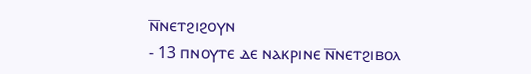ⲛ̅ⲛⲉⲧϩⲓϩⲟⲩⲛ
- 13 ⲡⲛⲟⲩⲧⲉ ⲇⲉ ⲛⲁⲕⲣⲓⲛⲉ ⲛ̅ⲛⲉⲧϩⲓⲃⲟⲗ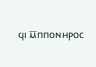ϥⲓ ⲙ̅ⲡⲡⲟⲛⲏⲣⲟⲥ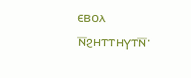ⲉⲃⲟⲗ ⲛ̅ϩⲏⲧⲧⲏⲩⲧⲛ̅·